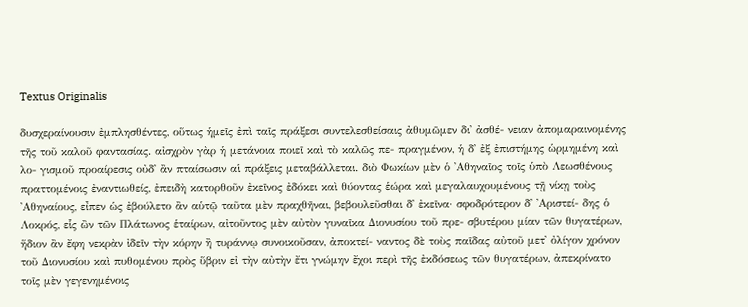Textus Originalis

δυσχεραίνουσιν ἐμπλησθέντες, οὕτως ἡμεῖς ἐπὶ ταῖς πράξεσι συντελεσθείσαις ἀθυμῶμεν δι᾽ ἀσθέ- νειαν ἀπομαραινομένης τῆς τοῦ καλοῦ φαντασίας. αἰσχρὸν γὰρ ἡ μετάνοια ποιεῖ καὶ τὸ καλῶς πε- πραγμένον, ἡ δ᾽ ἐξ ἐπιστήμης ὡρμημένη καὶ λο- γισμοῦ προαίρεσις οὐδ᾽ ἂν πταίσωσιν αἱ πράξεις μεταβάλλεται. διὸ Φωκίων μὲν ὁ ᾿Αθηναῖος τοῖς ὑπὸ Λεωσθένους πραττομένοις ἐναντιωθείς, ἐπειδὴ κατορθοῦν ἐκεῖνος ἐδόκει καὶ θύοντας ἑώρα καὶ μεγαλαυχουμένους τῇ νίκῃ τοὺς ᾿Αθηναίους, εἶπεν ὡς ἐβούλετο ἂν αὑτῷ ταῦτα μὲν πραχθῆναι, βεβουλεῦσθαι δ᾽ ἐκεῖνα· σφοδρότερον δ᾽ ᾿Αριστεί- δης ὁ Λοκρός, εἷς ὢν τῶν Πλάτωνος ἑταίρων, αἰτοῦντος μὲν αὐτὸν γυναῖκα Διονυσίου τοῦ πρε- σβυτέρου μίαν τῶν θυγατέρων, ἥδιον ἂν ἔφη νεκρὰν ἰδεῖν τὴν κόρην ἢ τυράννῳ συνοικοῦσαν, ἀποκτεί- ναντος δὲ τοὺς παῖδας αὐτοῦ μετ᾽ ὀλίγον χρόνον τοῦ Διονυσίου καὶ πυθομένου πρὸς ὕβριν εἰ τὴν αὐτὴν ἔτι γνώμην ἔχοι περὶ τῆς ἐκδόσεως τῶν θυγατέρων, ἀπεκρίνατο τοῖς μὲν γεγενημένοις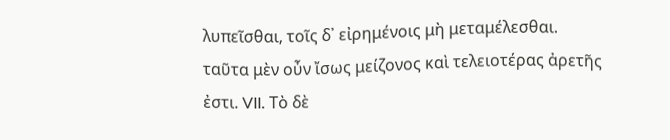λυπεῖσθαι, τοῖς δ᾽ εἰρημένοις μὴ μεταμέλεσθαι. ταῦτα μὲν οὖν ἴσως μείζονος καὶ τελειοτέρας ἀρετῆς ἐστι. VII. Τὸ δὲ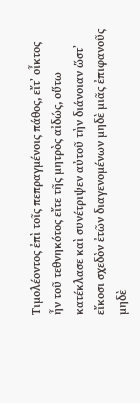Τιμολέοντος ἐπὶ τοῖς πεπραγμένοις πάθος, εἴτ᾽ οἶκτος ἦν τοῦ τεθνηκότος εἴτε τῆς μητρὸς αἰδώς, οὕτω κατέκλασε καὶ συνέτριψεν αὐτοῦ τὴν διάνοιαν ὥστ᾽ εἴκοσι σχεδὸν ἐτῶν διαγενομένων μηδὲ μιᾶς ἐπιφανοῦς μηδὲ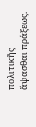πολιτικῆς ἅψασθαι πράξεως.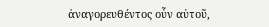ἀναγορευθέντος οὖν αὐτοῦ,